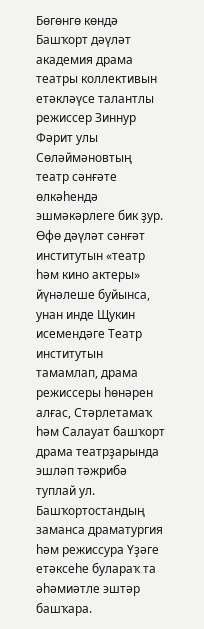Бөгөнгө көндә Башҡорт дәүләт академия драма театры коллективын етәкләүсе талантлы режиссер Зиннур Фәрит улы Сөләймәновтың театр сәнғәте өлкәһендә эшмәкәрлеге бик ҙур. Өфө дәүләт сәнғәт институтын «театр һәм кино актеры» йүнәлеше буйынса, унан инде Щукин исемендәге Театр институтын тамамлап, драма режиссеры һөнәрен алғас, Стәрлетамаҡ һәм Салауат башҡорт драма театрҙарында эшләп тәжрибә туплай ул. Башҡортостандың заманса драматургия һәм режиссура Үҙәге етәксеһе булараҡ та әһәмиәтле эштәр башҡара.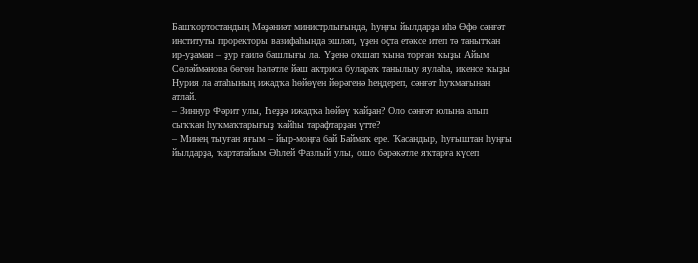Башҡортостандың Мәҙәниәт министрлығында, һуңғы йылдарҙа иһә Өфө сәнғәт институты проректоры вазифаһында эшләп, үҙен оҫта етәксе итеп тә танытҡан ир-уҙаман – ҙур ғаилә башлығы ла. Үҙенә оҡшап ҡына торған ҡыҙы Айым Сөләймәнова бөгөн һәләтле йәш актриса булараҡ танылыу яулаһа, икенсе ҡыҙы Нурия ла атаһының ижадҡа һөйөүен йөрәгенә һеңдереп, сәнғәт һуҡмағынан атлай.
– Зиннур Фәрит улы, Һеҙҙә ижадҡа һөйөү ҡайҙан? Оло сәнғәт юлына алып сыҡҡан һуҡмаҡтарығыҙ ҡайһы тарафтарҙан үтте?
– Минең тыуған яғым – йыр-моңға бай Баймаҡ ере. Ҡасандыр, һуғыштан һуңғы йылдарҙа, ҡартатайым Әһлей Фазлый улы, ошо бәрәкәтле яҡтарға күсеп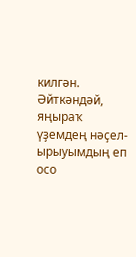килгән. Әйткәндәй, яңыраҡ үҙемдең нәҫел-ырыуымдың еп осо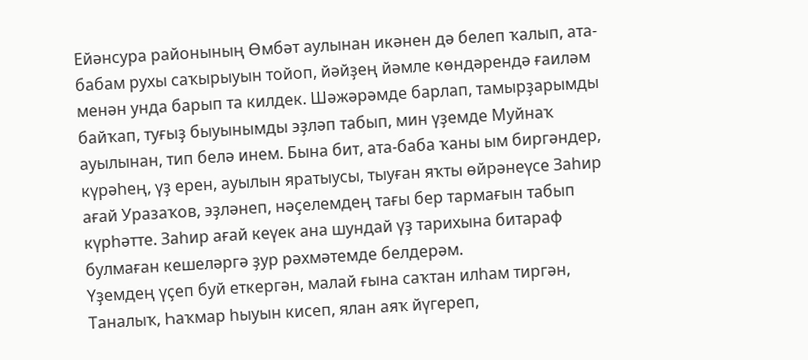Ейәнсура районының Өмбәт аулынан икәнен дә белеп ҡалып, ата-бабам рухы саҡырыуын тойоп, йәйҙең йәмле көндәрендә ғаиләм менән унда барып та килдек. Шәжәрәмде барлап, тамырҙарымды байҡап, туғыҙ быуынымды эҙләп табып, мин үҙемде Муйнаҡ ауылынан, тип белә инем. Бына бит, ата-баба ҡаны ым биргәндер, күрәһең, үҙ ерен, ауылын яратыусы, тыуған яҡты өйрәнеүсе Заһир ағай Уразаҡов, эҙләнеп, нәҫелемдең тағы бер тармағын табып күрһәтте. Заһир ағай кеүек ана шундай үҙ тарихына битараф булмаған кешеләргә ҙур рәхмәтемде белдерәм.
Үҙемдең үҫеп буй еткергән, малай ғына саҡтан илһам тиргән, Таналыҡ, Һаҡмар һыуын кисеп, ялан аяҡ йүгереп,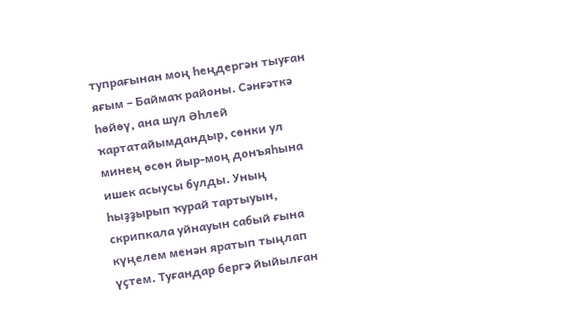тупрағынан моң һеңдергән тыуған яғым – Баймаҡ районы. Сәнғәткә һөйөү, ана шул Әһлей ҡартатайымдандыр, сөнки ул минең өсөн йыр-моң донъяһына ишек асыусы булды. Уның һыҙҙырып ҡурай тартыуын, скрипкала уйнауын сабый ғына күңелем менән яратып тыңлап үҫтем. Туғандар бергә йыйылған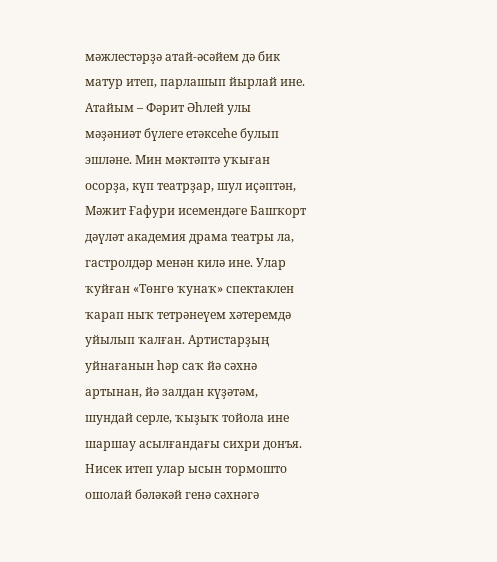мәжлестәрҙә атай-әсәйем дә бик матур итеп, парлашып йырлай ине.
Атайым – Фәрит Әһлей улы мәҙәниәт бүлеге етәксеһе булып эшләне. Мин мәктәптә уҡыған осорҙа, күп театрҙар, шул иҫәптән, Мәжит Ғафури исемендәге Башҡорт дәүләт академия драма театры ла, гастролдәр менән килә ине. Улар ҡуйған «Төнгө ҡунаҡ» спектаклен ҡарап ныҡ тетрәнеүем хәтеремдә уйылып ҡалған. Артистарҙың уйнағанын һәр саҡ йә сәхнә артынан, йә залдан күҙәтәм, шундай серле, ҡыҙыҡ тойола ине шаршау асылғандағы сихри донъя. Нисек итеп улар ысын тормошто ошолай бәләкәй генә сәхнәгә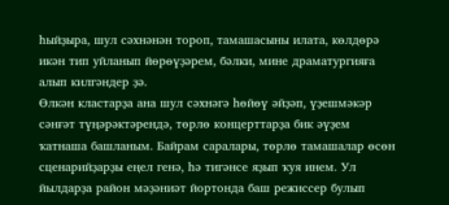һыйҙыра, шул сәхнәнән тороп, тамашасыны илата, көлдөрә икән тип уйланып йөрөүҙәрем, бәлки, мине драматургияға алып килгәндер ҙә.
Өлкән кластарҙа ана шул сәхнәгә һөйөү әйҙәп, үҙешмәкәр сәнғәт түңәрәктәрендә, төрлө концерттарҙа бик әүҙем ҡатнаша башланым. Байрам саралары, төрлө тамашалар өсөн сценарийҙарҙы еңел генә, һә тигәнсе яҙып ҡуя инем. Ул йылдарҙа район мәҙәниәт йортонда баш режиссер булып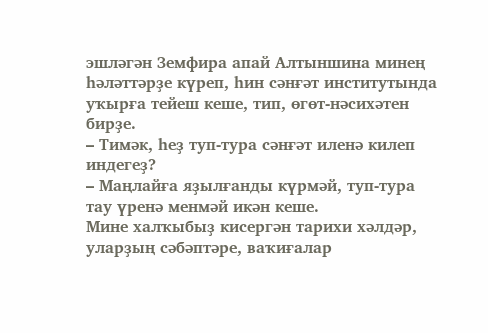эшләгән Земфира апай Алтыншина минең һәләттәрҙе күреп, һин сәнғәт институтында уҡырға тейеш кеше, тип, өгөт-нәсихәтен бирҙе.
– Тимәк, һеҙ туп-тура сәнғәт иленә килеп индегеҙ?
– Маңлайға яҙылғанды күрмәй, туп-тура тау үренә менмәй икән кеше.
Мине халҡыбыҙ кисергән тарихи хәлдәр, уларҙың сәбәптәре, ваҡиғалар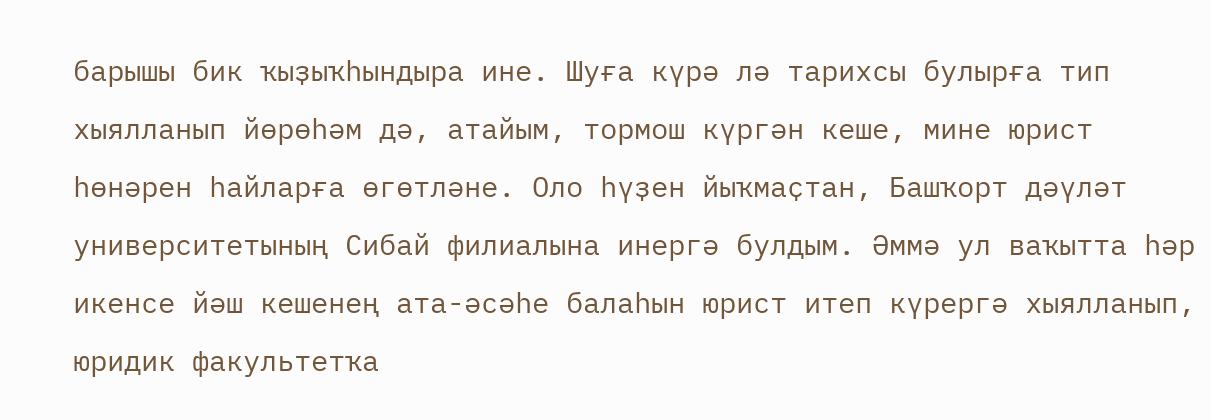барышы бик ҡыҙыҡһындыра ине. Шуға күрә лә тарихсы булырға тип хыялланып йөрөһәм дә, атайым, тормош күргән кеше, мине юрист һөнәрен һайларға өгөтләне. Оло һүҙен йыҡмаҫтан, Башҡорт дәүләт университетының Сибай филиалына инергә булдым. Әммә ул ваҡытта һәр икенсе йәш кешенең ата-әсәһе балаһын юрист итеп күрергә хыялланып, юридик факультетҡа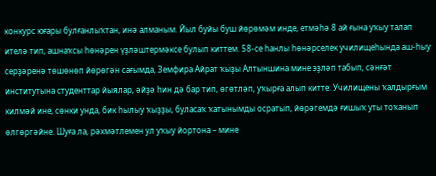конкурс юғары булғанлыҡтан, инә алманым. Йыл буйы буш йөрөмәм инде, етмәһә 8 ай ғына уҡыу талап ителә тип, ашнаҡсы һөнәрен үҙләштермәксе булып киттем. 58-се һанлы һөнәрселек училищеһында аш-һыу серҙәренә төшөнөп йөрөгән сағымда, Земфира Айрат ҡыҙы Алтыншина мине эҙләп табып, сәнғәт институтына студенттар йыялар, әйҙә һин дә бар тип, өгөтләп, уҡырға алып китте. Училищены ҡалдырғым килмәй ине, сөнки унда, бик һылыу ҡыҙҙы, буласаҡ ҡатынымды осратып, йөрәгемдә ғишыҡ уты тоҡанып өлгөргәйне. Шуға ла, рәхмәтлемен ул уҡыу йортона – мине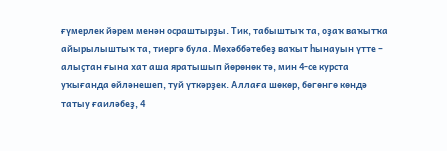ғүмерлек йәрем менән осраштырҙы. Тик, табыштыҡ та, оҙаҡ ваҡытҡа айырылыштыҡ та, тиергә була. Мөхәббәтебеҙ ваҡыт һынауын үтте – алыҫтан ғына хат аша яратышып йөрөнөк тә, мин 4-се курста уҡығанда өйләнешеп, туй үткәрҙек. Аллаға шөкөр, бөгөнгө көндә татыу ғаиләбеҙ, 4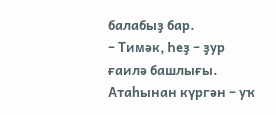балабыҙ бар.
– Тимәк, Һеҙ – ҙур ғаилә башлығы. Атаһынан күргән – уҡ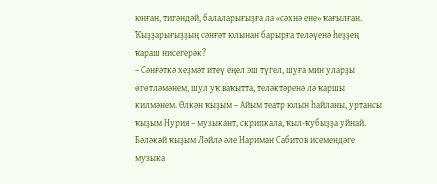юнған, тигәндәй, балаларығыҙға ла «сәхнә ене» ҡағылған. Ҡыҙҙарығыҙҙың сәнғәт юлынан барырға теләүенә һеҙҙең ҡараш нисегерәк?
– Сәнғәткә хеҙмәт итеү еңел эш түгел, шуға мин уларҙы өгөтләмәнем, шул уҡ ваҡытта, теләктәренә лә ҡаршы килмәнем. Өлкән ҡыҙым – Айым театр юлын һайланы, уртансы ҡыҙым Нурия – музыкант, скрипкала, ҡыл-ҡубыҙҙа уйнай. Бәләкәй ҡыҙым Ләйлә әле Нариман Сабитов исемендәге музыка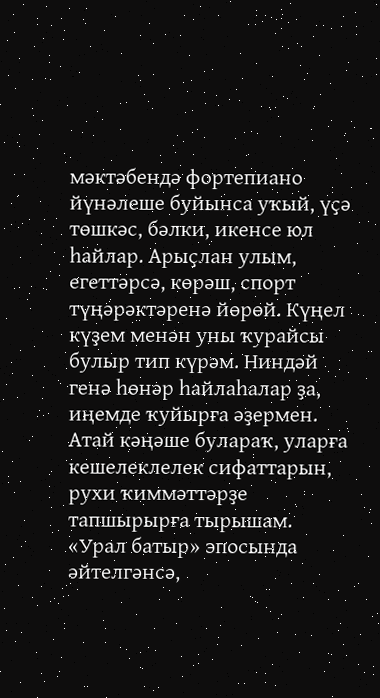мәктәбендә фортепиано йүнәлеше буйынса уҡый, үҫә төшкәс, бәлки, икенсе юл һайлар. Арыҫлан улым, егеттәрсә, көрәш, спорт түңәрәктәренә йөрөй. Күңел күҙем менән уны ҡурайсы булыр тип күрәм. Ниндәй генә һөнәр һайлаһалар ҙа, иңемде ҡуйырға әҙермен.
Атай кәңәше булараҡ, уларға кешелеклелек сифаттарын, рухи ҡиммәттәрҙе тапшырырға тырышам. «Урал батыр» эпосында әйтелгәнсә,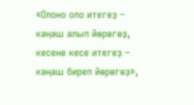«Олоно оло итегеҙ – кәңәш алып йөрөгөҙ, кесене кесе итегеҙ – кәңәш биреп йөрөгөҙ»,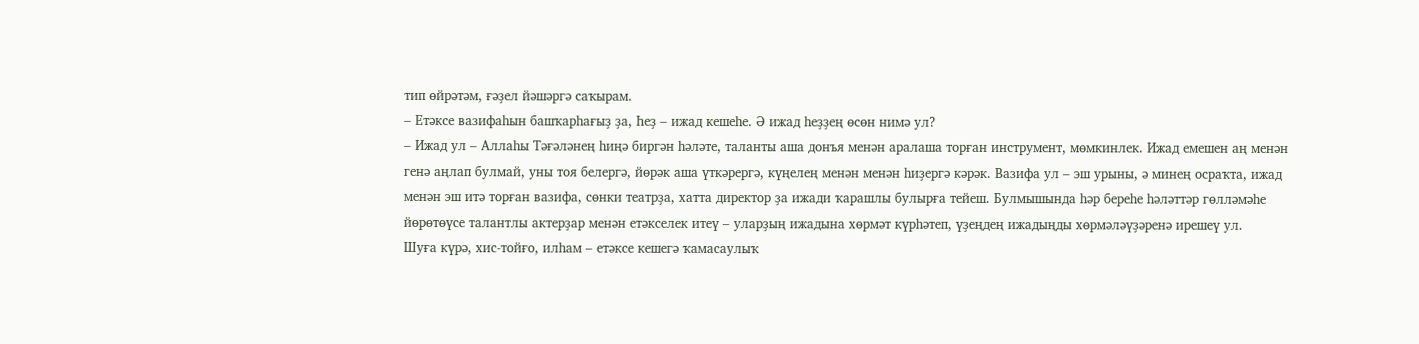тип өйрәтәм, ғәҙел йәшәргә саҡырам.
– Етәксе вазифаһын башҡарһағыҙ ҙа, Һеҙ – ижад кешеһе. Ә ижад һеҙҙең өсөн нимә ул?
– Ижад ул – Аллаһы Тәғәләнең һиңә биргән һәләте, таланты аша донъя менән аралаша торған инструмент, мөмкинлек. Ижад емешен аң менән генә аңлап булмай, уны тоя белергә, йөрәк аша үткәрергә, күңелең менән менән һиҙергә кәрәк. Вазифа ул – эш урыны, ә минең осраҡта, ижад менән эш итә торған вазифа, сөнки театрҙа, хатта директор ҙа ижади ҡарашлы булырға тейеш. Булмышында һәр береһе һәләттәр гөлләмәһе йөрөтөүсе талантлы актерҙар менән етәкселек итеү – уларҙың ижадына хөрмәт күрһәтеп, үҙеңдең ижадыңды хөрмәләүҙәренә ирешеү ул.
Шуға күрә, хис-тойғо, илһам – етәксе кешегә ҡамасаулыҡ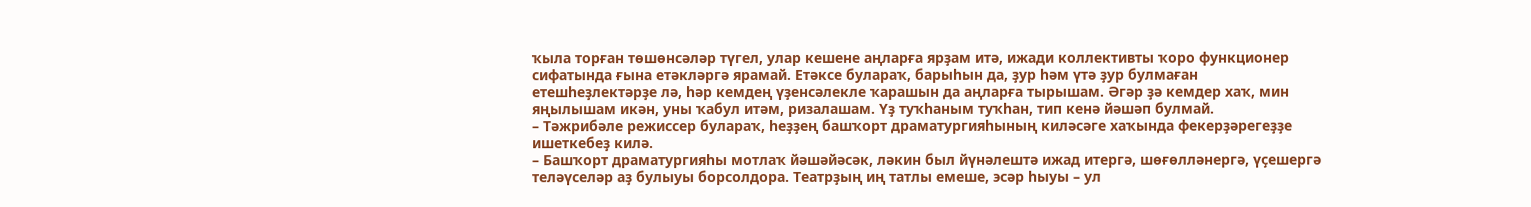ҡыла торған төшөнсәләр түгел, улар кешене аңларға ярҙам итә, ижади коллективты ҡоро функционер сифатында ғына етәкләргә ярамай. Етәксе булараҡ, барыһын да, ҙур һәм үтә ҙур булмаған етешһеҙлектәрҙе лә, һәр кемдең үҙенсәлекле ҡарашын да аңларға тырышам. Әгәр ҙә кемдер хаҡ, мин яңылышам икән, уны ҡабул итәм, ризалашам. Үҙ туҡһаным туҡһан, тип кенә йәшәп булмай.
– Тәжрибәле режиссер булараҡ, һеҙҙең башҡорт драматургияһының киләсәге хаҡында фекерҙәрегеҙҙе ишеткебеҙ килә.
– Башҡорт драматургияһы мотлаҡ йәшәйәсәк, ләкин был йүнәлештә ижад итергә, шөғөлләнергә, үҫешергә теләүселәр аҙ булыуы борсолдора. Театрҙың иң татлы емеше, эсәр һыуы – ул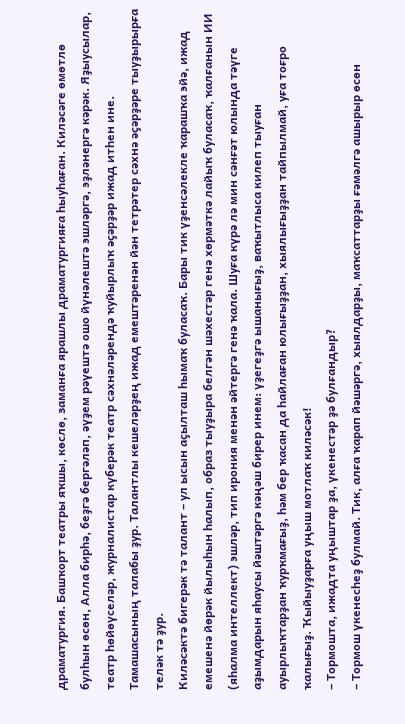драматургия. Башҡорт театры яҡшы, көслө, заманға ярашлы драматургияға һыуһаған. Киләсәге өмөтлө булһын өсөн, Алла бирһә, беҙгә бергәләп, әүҙем рәүештә ошо йүнәлештә эшләргә, эҙләнергә кәрәк. Яҙыусылар, театр һөйөүселәр, журналистар күберәк театр сәхнәләрендә ҡуйырлыҡ әҫәрҙәр ижад итһен ине. Тамашасының талабы ҙур. Талантлы кешеләрҙең ижад емештәренән йән тетрәтер сәхнә әҫәрҙәре тыуҙырырға теләк тә ҙур.
Киләсәктә бигерәк тә талант – ул ысын аҫылташ һымаҡ буласаҡ. Бары тик үҙенсәлекле ҡарашҡа эйә, ижад емешенә йөрәк йылыһын һалып, образ тыуҙыра белгән шәхестәр генә хөрмәткә лайыҡ буласаҡ, ҡалғанын ИИ (яһалма интеллект) эшләр, тип ирония менән әйтергә генә ҡала. Шуға күрә лә мин сәнғәт юлында тәүге аҙымдарын яһаусы йәштәргә кәңәш бирер инем: үҙегеҙгә ышанығыҙ, ваҡытлыса килеп тыуған ауырлыҡтарҙан ҡурҡмағыҙ, һәм бер ҡасан да һайлаған юлығыҙҙан, хыялығыҙҙан тайпылмай, уға тоғро ҡалығыҙ. Ҡыйыуҙарға уңыш мотлаҡ киләсәк!
– Тормошта, ижадта уңыштар ҙа, үкенестәр ҙә булғандыр?
– Тормош үкенесһеҙ булмай. Тик, алға ҡарап йәшәргә, хыялдарҙы, маҡсаттарҙы ғәмәлгә ашырыр өсөн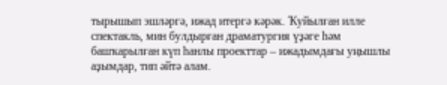тырышып эшләргә, ижад итергә кәрәк. Ҡуйылған илле спектакль, мин булдырған драматургия үҙәге һәм башҡарылған күп һанлы проекттар – ижадымдағы уңышлы аҙымдар, тип әйтә алам.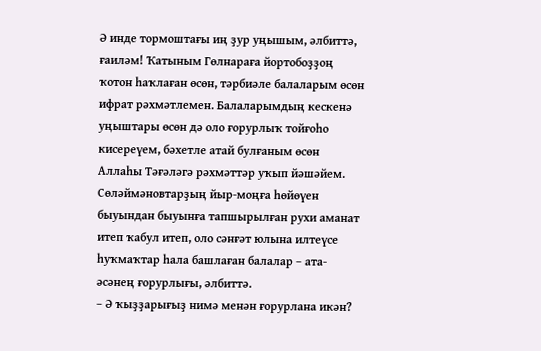Ә инде тормоштағы иң ҙур уңышым, әлбиттә, ғаиләм! Ҡатыным Гөлнараға йортобоҙҙоң ҡотон һаҡлаған өсөн, тәрбиәле балаларым өсөн ифрат рәхмәтлемен. Балаларымдың кескенә уңыштары өсөн дә оло ғорурлыҡ тойғоһо кисереүем, бәхетле атай булғаным өсөн Аллаһы Тәғәләгә рәхмәттәр уҡып йәшәйем.
Сөләймәновтарҙың йыр-моңға һөйөүен быуындан быуынға тапшырылған рухи аманат итеп ҡабул итеп, оло сәнғәт юлына илтеүсе һуҡмаҡтар һала башлаған балалар – ата-әсәнең ғорурлығы, әлбиттә.
– Ә ҡыҙҙарығыҙ нимә менән ғорурлана икән?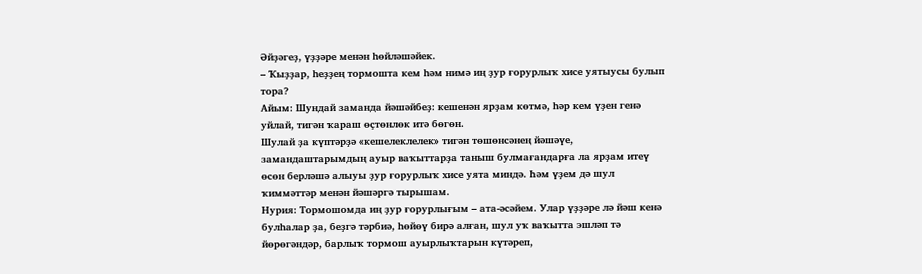Әйҙәгеҙ, үҙҙәре менән һөйләшәйек.
– Ҡыҙҙар, һеҙҙең тормошта кем һәм нимә иң ҙур ғорурлыҡ хисе уятыусы булып тора?
Айым: Шундай заманда йәшәйбеҙ: кешенән ярҙам көтмә, һәр кем үҙен генә уйлай, тигән ҡараш өҫтөнлөк итә бөгөн.
Шулай ҙа күптәрҙә «кешелеклелек» тигән төшөнсәнең йәшәүе, замандаштарымдың ауыр ваҡыттарҙа таныш булмағандарға ла ярҙам итеү өсөн берләшә алыуы ҙур ғорурлыҡ хисе уята миндә. Һәм үҙем дә шул ҡиммәттәр менән йәшәргә тырышам.
Нурия: Тормошомда иң ҙур ғорурлығым – ата-әсәйем. Улар үҙҙәре лә йәш кенә булһалар ҙа, беҙгә тәрбиә, һөйөү бирә алған, шул уҡ ваҡытта эшләп тә йөрөгәндәр, барлыҡ тормош ауырлыҡтарын күтәреп,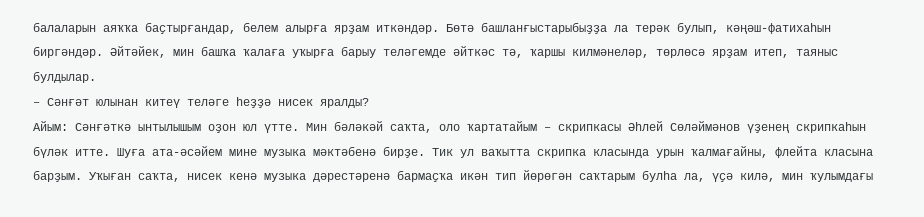балаларын аяҡҡа баҫтырғандар, белем алырға ярҙам иткәндәр. Бөтә башланғыстарыбыҙҙа ла терәк булып, кәңәш-фатихаһын биргәндәр. Әйтәйек, мин башҡа ҡалаға уҡырға барыу теләгемде әйткәс тә, ҡаршы килмәнеләр, төрлөсә ярҙам итеп, таяныс булдылар.
– Сәнғәт юлынан китеү теләге һеҙҙә нисек яралды?
Айым: Сәнғәткә ынтылышым оҙон юл үтте. Мин бәләкәй саҡта, оло ҡартатайым – скрипкасы Әһлей Сөләймәнов үҙенең скрипкаһын бүләк итте. Шуға ата-әсәйем мине музыка мәктәбенә бирҙе. Тик ул ваҡытта скрипка класында урын ҡалмағайны, флейта класына барҙым. Уҡыған саҡта, нисек кенә музыка дәрестәренә бармаҫҡа икән тип йөрөгән саҡтарым булһа ла, үҫә килә, мин ҡулымдағы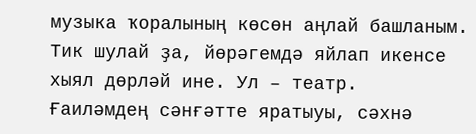музыка ҡоралының көсөн аңлай башланым. Тик шулай ҙа, йөрәгемдә яйлап икенсе хыял дөрләй ине. Ул – театр.
Ғаиләмдең сәнғәтте яратыуы, сәхнә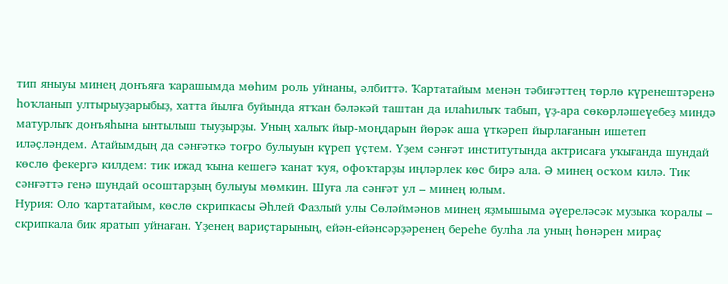тип яныуы минең донъяға ҡарашымда мөһим роль уйнаны, әлбиттә. Ҡартатайым менән тәбиғәттең төрлө күренештәренә һоҡланып ултырыуҙарыбыҙ, хатта йылға буйында ятҡан бәләкәй таштан да илаһилыҡ табып, үҙ-ара сөкөрләшеүебеҙ миндә матурлыҡ донъяһына ынтылыш тыуҙырҙы. Уның халыҡ йыр-моңдарын йөрәк аша үткәреп йырлағанын ишетеп иләҫләндем. Атайымдың да сәнғәткә тоғро булыуын күреп үҫтем. Үҙем сәнғәт институтында актрисаға уҡығанда шундай көслө фекергә килдем: тик ижад ҡына кешегә ҡанат ҡуя, офоҡтарҙы иңләрлек көс бирә ала. Ә минең осҡом килә. Тик сәнғәттә генә шундай осоштарҙың булыуы мөмкин. Шуға ла сәнғәт ул – минең юлым.
Нурия: Оло ҡартатайым, көслө скрипкасы Әһлей Фазлый улы Сөләймәнов минең яҙмышыма әүереләсәк музыка ҡоралы – скрипкала бик яратып уйнаған. Үҙенең вариҫтарының, ейән-ейәнсәрҙәренең береһе булһа ла уның һөнәрен мираҫ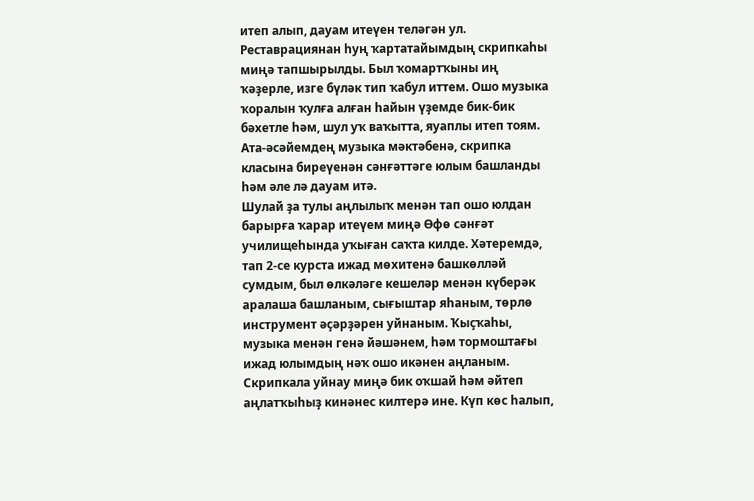итеп алып, дауам итеүен теләгән ул. Реставрациянан һуң ҡартатайымдың скрипкаһы миңә тапшырылды. Был ҡомартҡыны иң ҡәҙерле, изге бүләк тип ҡабул иттем. Ошо музыка ҡоралын ҡулға алған һайын үҙемде бик-бик бәхетле һәм, шул уҡ ваҡытта, яуаплы итеп тоям.
Ата-әсәйемдең музыка мәктәбенә, скрипка класына биреүенән сәнғәттәге юлым башланды һәм әле лә дауам итә.
Шулай ҙа тулы аңлылыҡ менән тап ошо юлдан барырға ҡарар итеүем миңә Өфө сәнғәт училищеһында уҡыған саҡта килде. Хәтеремдә, тап 2-се курста ижад мөхитенә башкөлләй сумдым, был өлкәләге кешеләр менән күберәк аралаша башланым, сығыштар яһаным, төрлө инструмент әҫәрҙәрен уйнаным. Ҡыҫҡаһы, музыка менән генә йәшәнем, һәм тормоштағы ижад юлымдың нәҡ ошо икәнен аңланым. Скрипкала уйнау миңә бик оҡшай һәм әйтеп аңлатҡыһыҙ кинәнес килтерә ине. Күп көс һалып,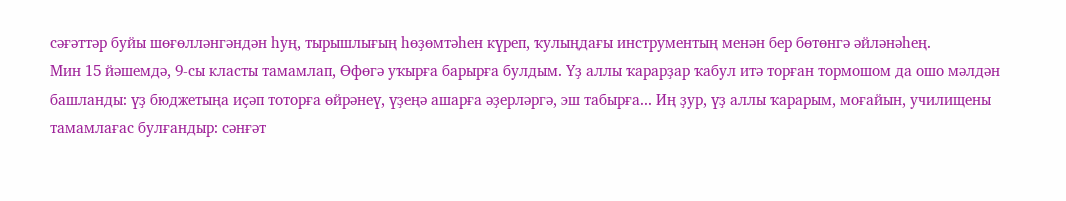сәғәттәр буйы шөғөлләнгәндән һуң, тырышлығың һөҙөмтәһен күреп, ҡулыңдағы инструментың менән бер бөтөнгә әйләнәһең.
Мин 15 йәшемдә, 9-сы класты тамамлап, Өфөгә уҡырға барырға булдым. Үҙ аллы ҡарарҙар ҡабул итә торған тормошом да ошо мәлдән башланды: үҙ бюджетыңа иҫәп тоторға өйрәнеү, үҙеңә ашарға әҙерләргә, эш табырға... Иң ҙур, үҙ аллы ҡарарым, моғайын, училищены тамамлағас булғандыр: сәнғәт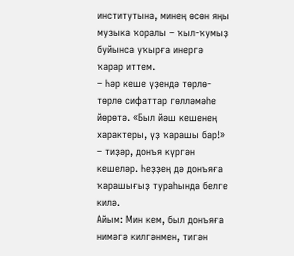институтына, минең өсөн яңы музыка ҡоралы – ҡыл-ҡумыҙ буйынса уҡырға инергә ҡарар иттем.
– Һәр кеше үҙендә төрлө-төрлө сифаттар гөлләмәһе йөрөтә. «Был йәш кешенең характеры, үҙ ҡарашы бар!» – тиҙәр, донъя күргән кешеләр. Һеҙҙең дә донъяға ҡарашығыҙ тураһында белге килә.
Айым: Мин кем, был донъяға нимәгә килгәнмен, тигән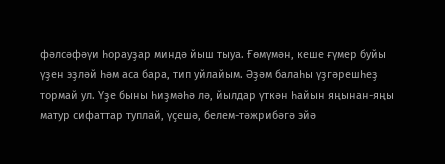фәлсәфәүи һорауҙар миндә йыш тыуа. Ғөмүмән, кеше ғүмер буйы үҙен эҙләй һәм аса бара, тип уйлайым. Әҙәм балаһы үҙгәрешһеҙ тормай ул. Үҙе быны һиҙмәһә лә, йылдар үткән һайын яңынан-яңы матур сифаттар туплай, үҫешә, белем-тәжрибәгә эйә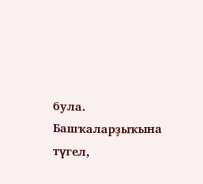була. Башҡаларҙыҡына түгел,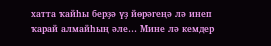хатта ҡайһы берҙә үҙ йөрәгеңә лә инеп ҡарай алмайһың әле… Мине лә кемдер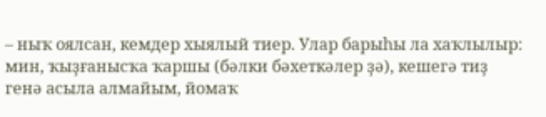– ныҡ оялсан, кемдер хыялый тиер. Улар барыһы ла хаҡлылыр: мин, ҡыҙғанысҡа ҡаршы (бәлки бәхеткәлер ҙә), кешегә тиҙ генә асыла алмайым, йомаҡ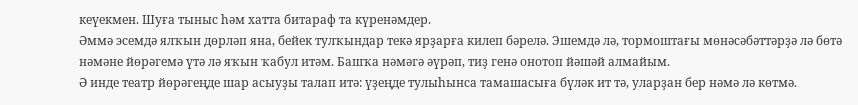кеүекмен. Шуға тыныс һәм хатта битараф та күренәмдер.
Әммә эсемдә ялҡын дөрләп яна, бейек тулҡындар текә ярҙарға килеп бәрелә. Эшемдә лә, тормоштағы мөнәсәбәттәрҙә лә бөтә нәмәне йөрәгемә үтә лә яҡын ҡабул итәм. Башҡа нәмәгә әүрәп, тиҙ генә онотоп йәшәй алмайым.
Ә инде театр йөрәгеңде шар асыуҙы талап итә: үҙеңде тулыһынса тамашасыға бүләк ит тә, уларҙан бер нәмә лә көтмә.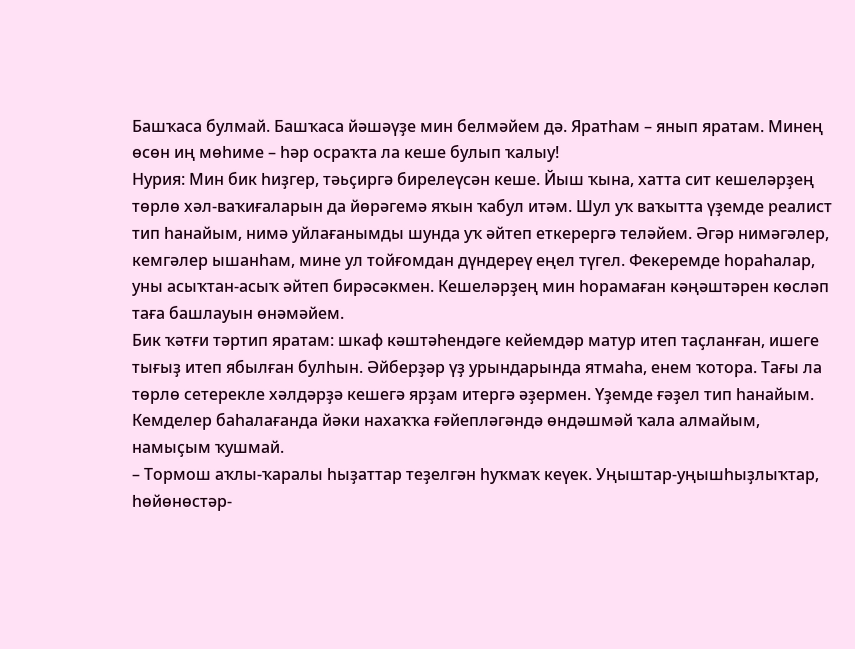Башҡаса булмай. Башҡаса йәшәүҙе мин белмәйем дә. Яратһам – янып яратам. Минең өсөн иң мөһиме – һәр осраҡта ла кеше булып ҡалыу!
Нурия: Мин бик һиҙгер, тәьҫиргә бирелеүсән кеше. Йыш ҡына, хатта сит кешеләрҙең төрлө хәл-ваҡиғаларын да йөрәгемә яҡын ҡабул итәм. Шул уҡ ваҡытта үҙемде реалист тип һанайым, нимә уйлағанымды шунда уҡ әйтеп еткерергә теләйем. Әгәр нимәгәлер, кемгәлер ышанһам, мине ул тойғомдан дүндереү еңел түгел. Фекеремде һораһалар, уны асыҡтан-асыҡ әйтеп бирәсәкмен. Кешеләрҙең мин һорамаған кәңәштәрен көсләп таға башлауын өнәмәйем.
Бик ҡәтғи тәртип яратам: шкаф кәштәһендәге кейемдәр матур итеп таҫланған, ишеге тығыҙ итеп ябылған булһын. Әйберҙәр үҙ урындарында ятмаһа, енем ҡотора. Тағы ла төрлө сетерекле хәлдәрҙә кешегә ярҙам итергә әҙермен. Үҙемде ғәҙел тип һанайым. Кемделер баһалағанда йәки нахаҡҡа ғәйепләгәндә өндәшмәй ҡала алмайым, намыҫым ҡушмай.
– Тормош аҡлы-ҡаралы һыҙаттар теҙелгән һуҡмаҡ кеүек. Уңыштар-уңышһыҙлыҡтар, һөйөнөстәр-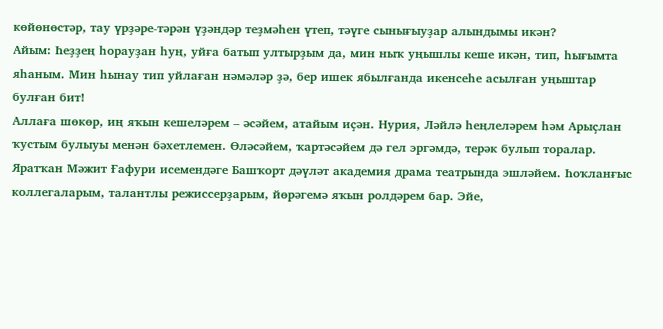көйөнөстәр, тау үрҙәре-тәрән үҙәндәр теҙмәһен үтеп, тәүге сынығыуҙар алындымы икән?
Айым: Һеҙҙең һорауҙан һуң, уйға батып ултырҙым да, мин ныҡ уңышлы кеше икән, тип, һығымта яһаным. Мин һынау тип уйлаған нәмәләр ҙә, бер ишек ябылғанда икенсеһе асылған уңыштар булған бит!
Аллаға шөкөр, иң яҡын кешеләрем – әсәйем, атайым иҫән. Нурия, Ләйлә һеңлеләрем һәм Арыҫлан ҡустым булыуы менән бәхетлемен. Өләсәйем, ҡартәсәйем дә гел эргәмдә, терәк булып торалар.
Яратҡан Мәжит Ғафури исемендәге Башҡорт дәүләт академия драма театрында эшләйем. Һоҡланғыс коллегаларым, талантлы режиссерҙарым, йөрәгемә яҡын ролдәрем бар. Эйе,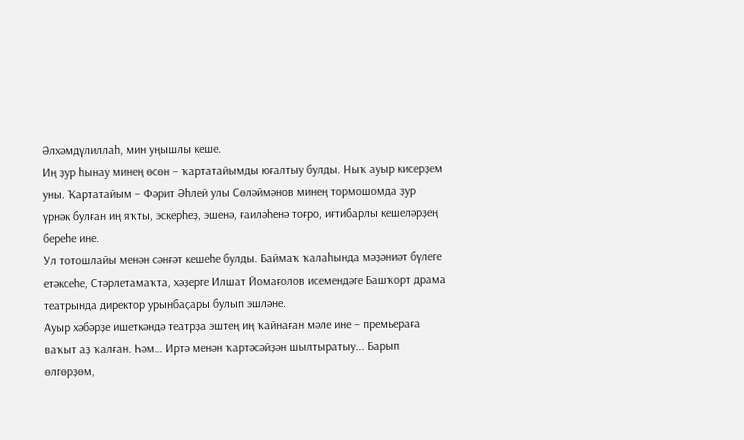Әлхәмдүлиллаһ, мин уңышлы кеше.
Иң ҙур һынау минең өсөн – ҡартатайымды юғалтыу булды. Ныҡ ауыр кисерҙем уны. Ҡартатайым – Фәрит Әһлей улы Сөләймәнов минең тормошомда ҙур үрнәк булған иң яҡты, эскерһеҙ, эшенә, ғаиләһенә тоғро, иғтибарлы кешеләрҙең береһе ине.
Ул тотошлайы менән сәнғәт кешеһе булды. Баймаҡ ҡалаһында мәҙәниәт бүлеге етәксеһе, Стәрлетамаҡта, хәҙерге Илшат Йомағолов исемендәге Башҡорт драма театрында директор урынбаҫары булып эшләне.
Ауыр хәбәрҙе ишеткәндә театрҙа эштең иң ҡайнаған мәле ине – премьераға ваҡыт аҙ ҡалған. Һәм… Иртә менән ҡартәсәйҙән шылтыратыу... Барып өлгөрҙөм,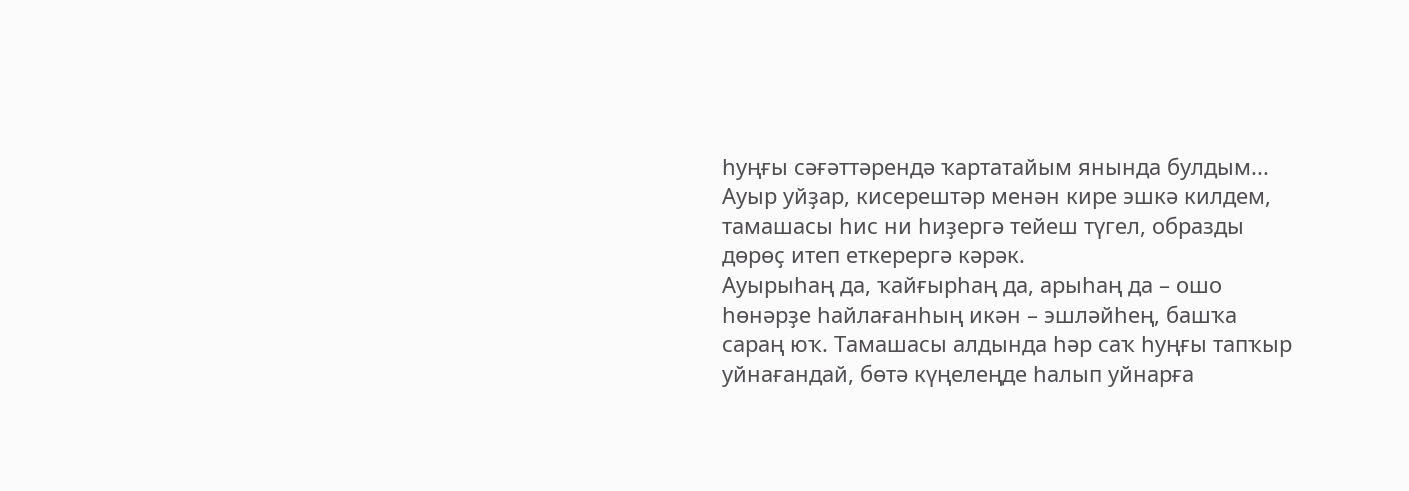һуңғы сәғәттәрендә ҡартатайым янында булдым... Ауыр уйҙар, кисерештәр менән кире эшкә килдем, тамашасы һис ни һиҙергә тейеш түгел, образды дөрөҫ итеп еткерергә кәрәк.
Ауырыһаң да, ҡайғырһаң да, арыһаң да – ошо һөнәрҙе һайлағанһың икән – эшләйһең, башҡа сараң юҡ. Тамашасы алдында һәр саҡ һуңғы тапҡыр уйнағандай, бөтә күңелеңде һалып уйнарға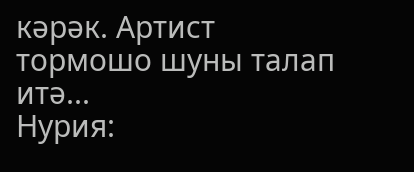кәрәк. Артист тормошо шуны талап итә...
Нурия: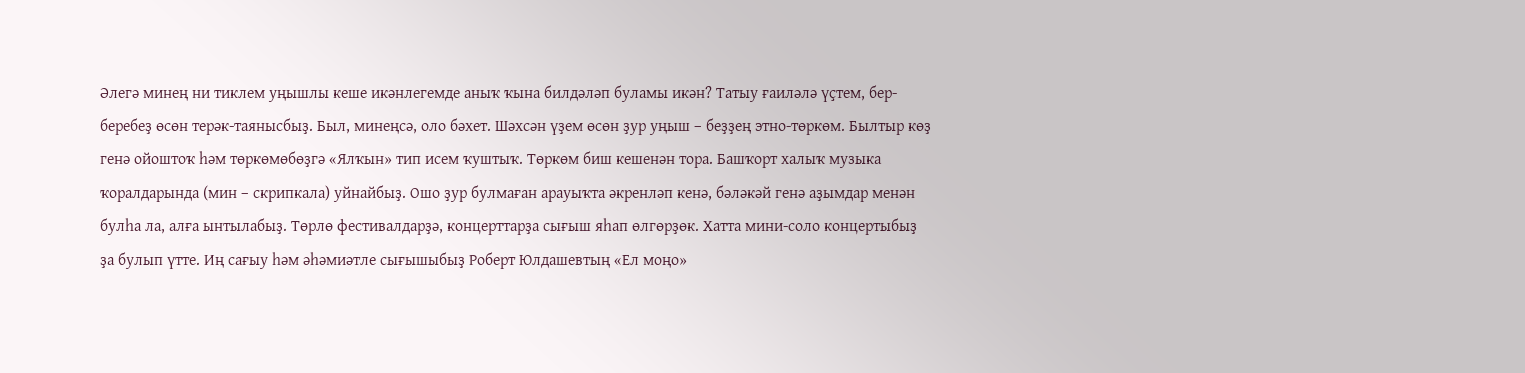Әлегә минең ни тиклем уңышлы кеше икәнлегемде аныҡ ҡына билдәләп буламы икән? Татыу ғаиләлә үҫтем, бер-беребеҙ өсөн терәк-таянысбыҙ. Был, минеңсә, оло бәхет. Шәхсән үҙем өсөн ҙур уңыш – беҙҙең этно-төркөм. Былтыр көҙ генә ойоштоҡ һәм төркөмөбөҙгә «Ялҡын» тип исем ҡуштыҡ. Төркөм биш кешенән тора. Башҡорт халыҡ музыка ҡоралдарында (мин – скрипкала) уйнайбыҙ. Ошо ҙур булмаған арауыҡта әкренләп кенә, бәләкәй генә аҙымдар менән булһа ла, алға ынтылабыҙ. Төрлө фестивалдарҙә, концерттарҙа сығыш яһап өлгөрҙөк. Хатта мини-соло концертыбыҙ ҙа булып үтте. Иң сағыу һәм әһәмиәтле сығышыбыҙ Роберт Юлдашевтың «Ел моңо»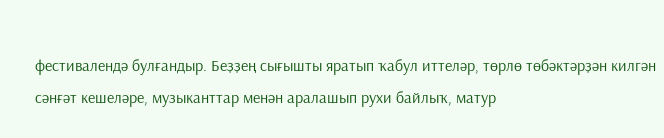фестивалендә булғандыр. Беҙҙең сығышты яратып ҡабул иттеләр, төрлө төбәктәрҙән килгән сәнғәт кешеләре, музыканттар менән аралашып рухи байлыҡ, матур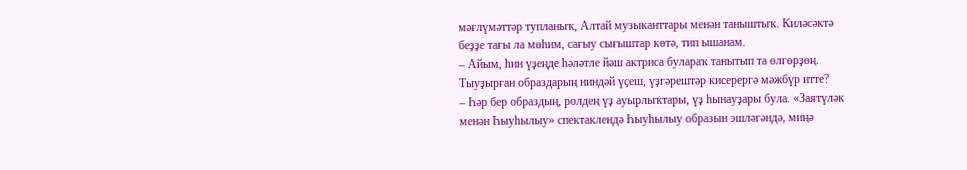мәғлүмәттәр тупланыҡ, Алтай музыканттары менән таныштыҡ. Киләсәктә беҙҙе тағы ла мөһим, сағыу сығыштар көтә, тип ышанам.
– Айым, һин үҙеңде һәләтле йәш актриса булараҡ танытып та өлгөрҙөң. Тыуҙырған образдарың ниндәй үҫеш, үҙгәрештәр кисерергә мәжбүр итте?
– Һәр бер образдың, ролдең үҙ ауырлыҡтары, үҙ һынауҙары була. «Заятүләк менән Һыуһылыу» спектаклендә Һыуһылыу образын эшләгәндә, миңә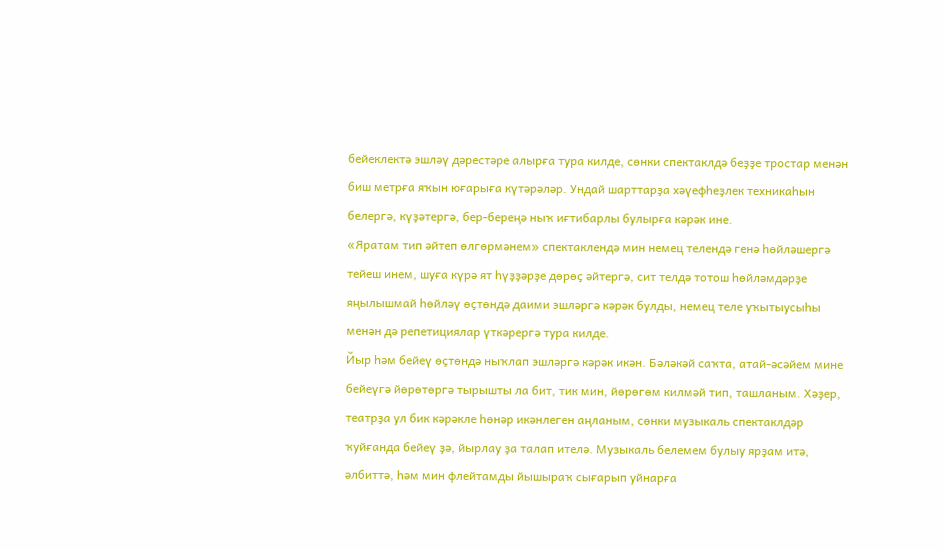бейеклектә эшләү дәрестәре алырға тура килде, сөнки спектаклдә беҙҙе тростар менән биш метрға яҡын юғарыға күтәрәләр. Ундай шарттарҙа хәүефһеҙлек техникаһын белергә, күҙәтергә, бер-береңә ныҡ иғтибарлы булырға кәрәк ине.
«Яратам тип әйтеп өлгөрмәнем» спектаклендә мин немец телендә генә һөйләшергә тейеш инем, шуға күрә ят һүҙҙәрҙе дөрөҫ әйтергә, сит телдә тотош һөйләмдәрҙе яңылышмай һөйләү өҫтөндә даими эшләргә кәрәк булды, немец теле уҡытыусыһы менән дә репетициялар үткәрергә тура килде.
Йыр һәм бейеү өҫтөндә ныҡлап эшләргә кәрәк икән. Бәләкәй саҡта, атай-әсәйем мине бейеүгә йөрөтөргә тырышты ла бит, тик мин, йөрөгөм килмәй тип, ташланым. Хәҙер, театрҙа ул бик кәрәкле һөнәр икәнлеген аңланым, сөнки музыкаль спектаклдәр ҡуйғанда бейеү ҙә, йырлау ҙа талап ителә. Музыкаль белемем булыу ярҙам итә, әлбиттә, һәм мин флейтамды йышыраҡ сығарып уйнарға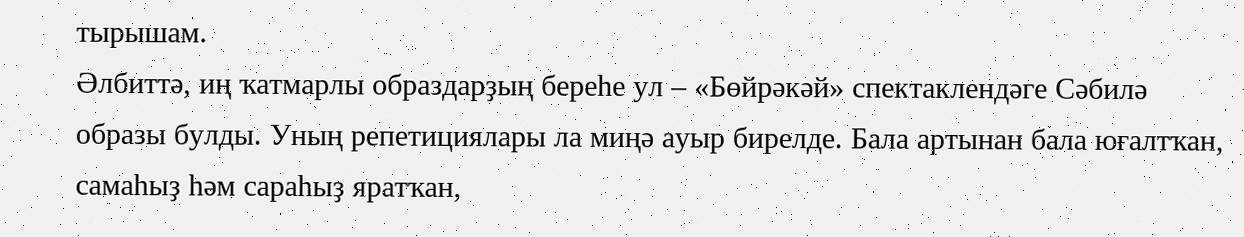тырышам.
Әлбиттә, иң ҡатмарлы образдарҙың береһе ул – «Бөйрәкәй» спектаклендәге Сәбилә образы булды. Уның репетициялары ла миңә ауыр бирелде. Бала артынан бала юғалтҡан, самаһыҙ һәм сараһыҙ яратҡан,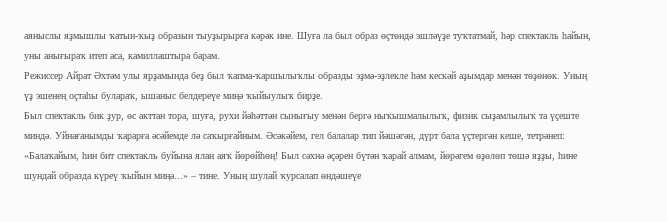аяныслы яҙмышлы ҡатын-ҡыҙ образын тыуҙырырға кәрәк ине. Шуға ла был образ өҫтөндә эшләүҙе туҡтатмай, һәр спектакль һайын, уны анығыраҡ итеп аса, камиллаштыра барам.
Режиссер Айрат Әхтәм улы ярҙамында беҙ был ҡапма-ҡаршылыҡлы образды эҙмә-эҙлекле һәм кескәй аҙымдар менән төҙөнөк. Уның үҙ эшенең оҫтаһы булараҡ, ышаныс белдереүе миңә ҡыйыулыҡ бирҙе.
Был спектакль бик ҙур, өс акттан тора, шуға, рухи йәһәттән сынығыу менән бергә ныҡышмалылыҡ, физик сыҙамлылыҡ та үҫеште миндә. Уйнағанымды ҡарарға әсәйемде лә саҡырғайным. Әсәкәйем, гел балалар тип йәшәгән, дүрт бала үҫтергән кеше, тетрәнеп: «Балаҡайым, һин бит спектакль буйына ялан аяҡ йөрөйһөң! Был сәхнә әҫәрен бүтән ҡарай алмам, йөрәгем өҙөлөп төшә яҙҙы, һине шундай образда күреү ҡыйын миңә...» – тине. Уның шулай ҡурсалап өндәшеүе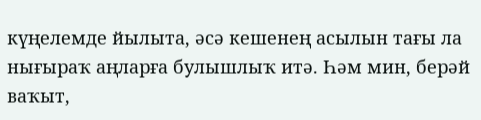күңелемде йылыта, әсә кешенең асылын тағы ла нығыраҡ аңларға булышлыҡ итә. Һәм мин, берәй ваҡыт,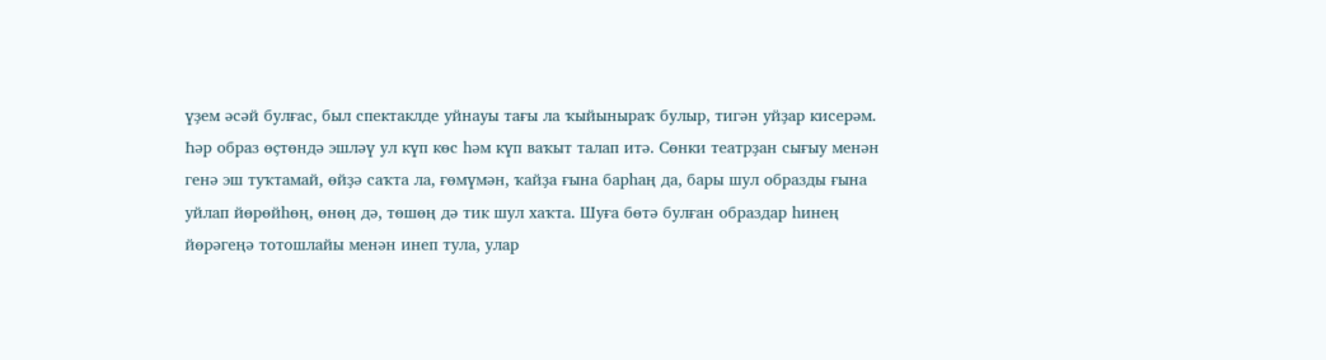үҙем әсәй булғас, был спектаклде уйнауы тағы ла ҡыйыныраҡ булыр, тигән уйҙар кисерәм.
Һәр образ өҫтөндә эшләү ул күп көс һәм күп ваҡыт талап итә. Сөнки театрҙан сығыу менән генә эш туҡтамай, өйҙә саҡта ла, ғөмүмән, ҡайҙа ғына барһаң да, бары шул образды ғына уйлап йөрөйһөң, өнөң дә, төшөң дә тик шул хаҡта. Шуға бөтә булған образдар һинең йөрәгеңә тотошлайы менән инеп тула, улар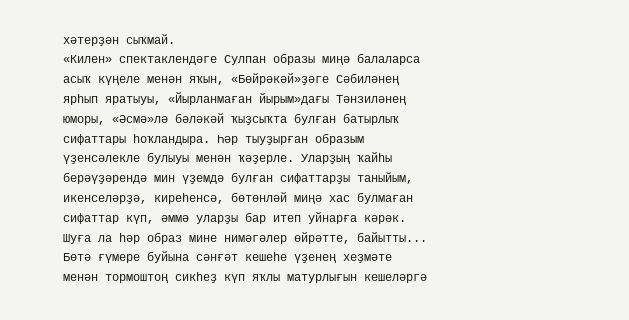хәтерҙән сыҡмай.
«Килен» спектаклендәге Сулпан образы миңә балаларса асыҡ күңеле менән яҡын, «Бөйрәкәй»ҙәге Сәбиләнең ярһып яратыуы, «Йырланмаған йырым»дағы Тәнзиләнең юморы, «Әсмә»лә бәләкәй ҡыҙсыҡта булған батырлыҡ сифаттары һоҡландыра. Һәр тыуҙырған образым үҙенсәлекле булыуы менән ҡәҙерле. Уларҙың ҡайһы берәүҙәрендә мин үҙемдә булған сифаттарҙы таныйым, икенселәрҙә, киреһенсә, бөтөнләй миңә хас булмаған сифаттар күп, әммә уларҙы бар итеп уйнарға кәрәк. Шуға ла һәр образ мине нимәгәлер өйрәтте, байытты...
Бөтә ғүмере буйына сәнғәт кешеһе үҙенең хеҙмәте менән тормоштоң сикһеҙ күп яҡлы матурлығын кешеләргә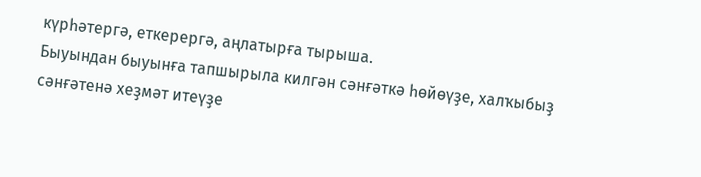күрһәтергә, еткерергә, аңлатырға тырыша.
Быуындан быуынға тапшырыла килгән сәнғәткә һөйөүҙе, халҡыбыҙ сәнғәтенә хеҙмәт итеүҙе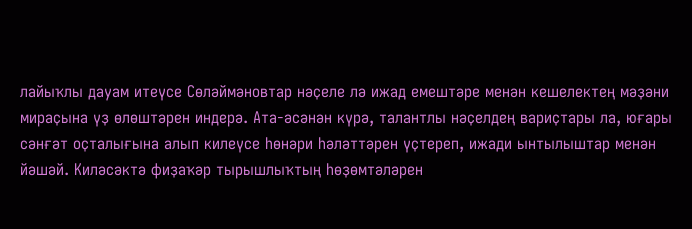лайыҡлы дауам итеүсе Сөләймәновтар нәҫеле лә ижад емештәре менән кешелектең мәҙәни мираҫына үҙ өлөштәрен индерә. Ата-әсәнән күрә, талантлы нәҫелдең вариҫтары ла, юғары сәнғәт оҫталығына алып килеүсе һөнәри һәләттәрен үҫтереп, ижади ынтылыштар менән йәшәй. Киләсәктә фиҙаҡәр тырышлыҡтың һөҙөмтәләрен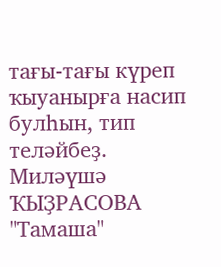тағы-тағы күреп ҡыуанырға насип булһын, тип теләйбеҙ.
Миләүшә ҠЫҘРАСОВА
"Тамаша"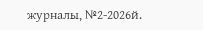журналы, №2-2026й.